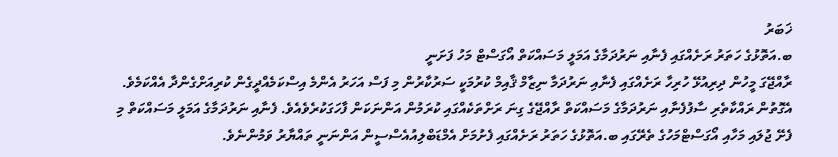ޚަބަރު
ބ.އަތޮޅުގެ ހަތަރު ރަށެއްގައި ފެނާއި ނަރުދަމާގެ އަމަލީ މަސައްކަތް އޯގަސްޓް މަހު ފަށަނީ
ރާއްޖޭގަ މީހުން ދިރިއުޅޭ ހުރިހާ ރަށެއްގައި ފެނާއި ނަރުދަމާ ނިޒާމް ޤާއިމް ކުރުމަކީ ސަރުކާރުން މި ފަސް އަހަރު އެންމެ އިސްކަމެއްދީގެން ކުރިއަށްގެންދާ އެއްކަމެވެ. އެގޮތުން ރައްކާތެރި ސާފުފެނާއި ނަރުދަމާގެ މަސައްކަތް ރާއްޖޭގެ ގިނަ ރަށްތަކެއްގައި ކުރަމުން އަންނަކަން ފާހަގަކުރެވެއެވެ. ފެނާއި ނަރުދަމާގެ އަމަލީ މަސައްކަތް މި ފެށޭ ޖުލައި މަހާއި އޯގަސްޓްމަހުގެ ތެރޭގައި ބ.އަތޮޅުގެ ހަތަރު ރަށެއްގައި ފެށުމަށް އެމްޑަބްލިއުއެސްސީން އަންނަނީ ތައްޔާރު ވަމުންނެވެ.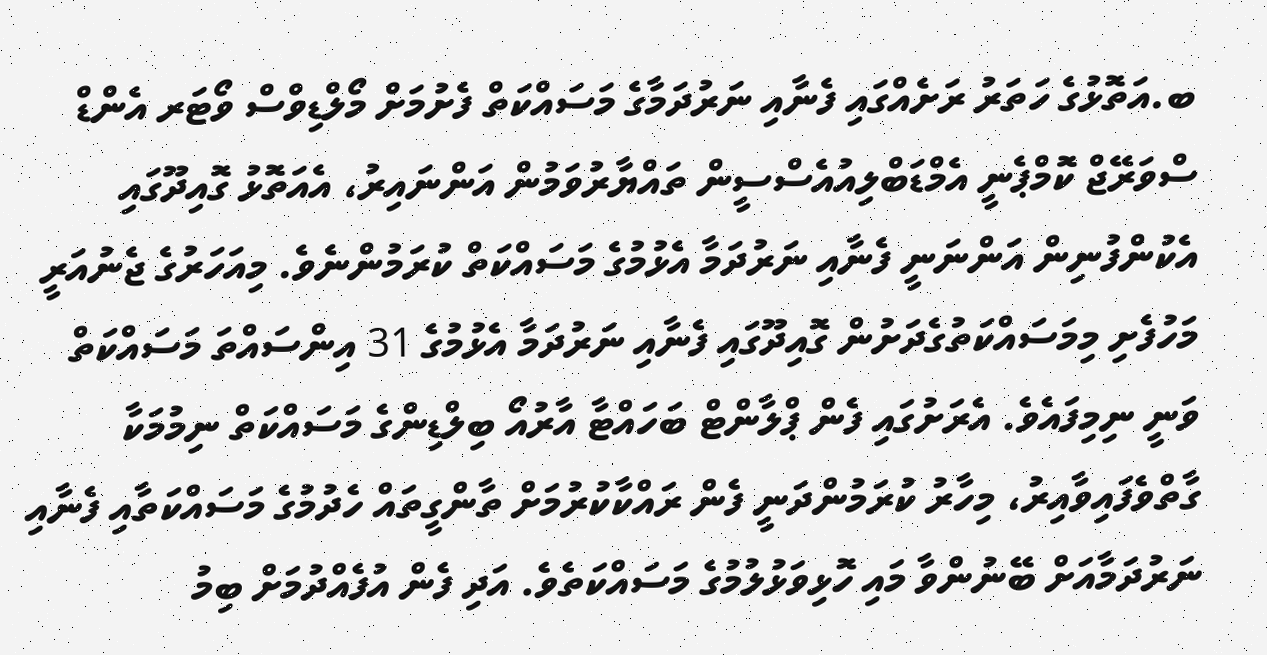ބ.އަތޮޅުގެ ހަތަރު ރަށެއްގައި ފެނާއި ނަރުދަމާގެ މަސައްކަތް ފެށުމަށް މޯލްޑިވްސް ވޯޓަރ އެންޑް ސްވަރޭޖް ކޮމްޕެނީ އެމްޑަބްލިއުއެސްސީން ތައްޔާރުވަމުން އަންނައިރު، އެއަތޮޅު ގޮއިދޫގައި އެކުންފުނިން އަންނަނީ ފެނާއި ނަރުދަމާ އެޅުމުގެ މަސައްކަތް ކުރަމުންނެވެ. މިއަހަރުގެ ޖެނުއަރީ މަހުފެށި މިމަސައްކަތުގެދަށުން ގޮއިދޫގައި ފެނާއި ނަރުދަމާ އެޅުމުގެ 31 އިންސައްތަ މަސައްކަތް ވަނީ ނިމިފައެވެ. އެރަށުގައި ފެން ޕްލާންޓް ބަހައްޓާ އާރުއޯ ބިލްޑިންގެ މަސައްކަތް ނިމުމަކާ ގާތްވެފައިވާއިރު، މިހާރު ކުރަމުންދަނީ ފެން ރައްކާކުރުމަށް ތާންގީތައް ހެދުމުގެ މަސައްކަތާއި ފެނާއި ނަރުދަމާއަށް ބޭނުންވާ މައި ހޮޅިވަޅުލުމުގެ މަސައްކަތެވެ. އަދި ފެން އުފެއްދުމަށް ބިމު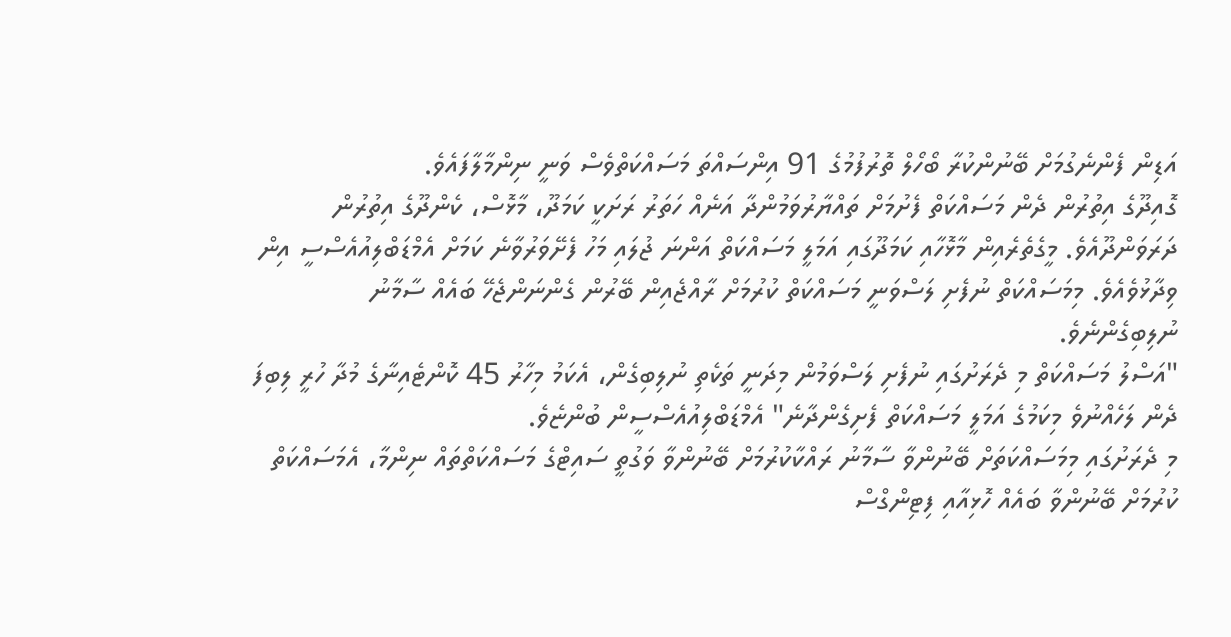އަޑިން ފެންނެގުމަށް ބޭނުންކުރާ ބޯހޯލް ތޮރުފުމުގެ 91 އިންސައްތަ މަސައްކަތްވެސް ވަނީ ނިންމާލާފައެވެ.
ގޮއިދޫގެ އިތުރުން ދެން މަސައްކަތް ފެށުމަށް ތައްޔާރުވަމުންދާ އަނެއް ހަތަރު ރަށަކީ ކަމަދޫ، މާޅޮސް، ކެންދޫގެ އިތުރުން ދަރަވަންދޫއެވެ. މީގެތެރެއިން މާޅޮހާއި ކަމަދޫގައި އަމަލީ މަސައްކަތް އަންނަ ޖުލައި މަހު ފެށޭވަރުވާނެ ކަމަށް އެމްޑަބްލިއުއެސްސީ އިން ވިދާޅުވެއެވެ. މިމަސައްކަތް ނުފެށި ލަސްވަނީ މަސައްކަތް ކުރުމަށް ރާއްޖެއިން ބޭރުން ގެންނަންޖެހޭ ބައެއް ސާމާނު ނުލިބިގެންނެވެ.
"އަސްލު މަސައްކަތް މި ދެރަށުގައި ނުފެށި ލަސްވަމުން މިދަނީ ތަކެތި ނުލިބިގެން، އެކަމު މިހާރު 45 ކޮންޓެއިނާގެ މުދާ ހުރީ ލިބިފަ ދެން ލަހެއްނުވެ މިކަމުގެ އަމަލީ މަސައްކަތް ފެށިގެންދާނެ" އެމްޑަބްލިއުއެސްސީން ބުންޏެވެ.
މި ދެރަށުގައި މިމަސައްކަތަށް ބޭނުންވާ ސާމާނު ރައްކާކުރުމަށް ބޭނުންވާ ވަގުތީ ސައިޓްގެ މަސައްކަތްތައް ނިންމާ، އެމަސައްކަތް ކުރުމަށް ބޭނުންވާ ބައެއް ހޮޅިއާއި ފިޓިންގްސް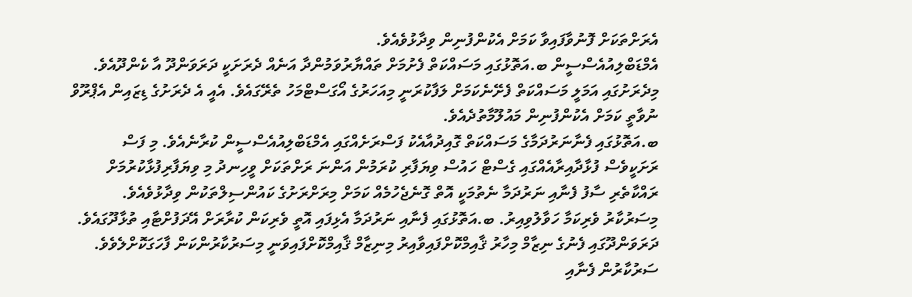އެރަށްތަކަށް ފޮނުވާފައިވާ ކަމަށް އެކުންފުނިން ވިދާޅުވެއެވެ.
އެމްޑަބްލިއުއެސްސީން ބ.އަތޮޅުގައި މަސައްކަތް ފެށުމަށް ތައްޔާރުވަމުންދާ އަނެއް ދެރަށަކީ ދަރަވަންދޫ އާ ކެންދޫއެވެ. މިދެރަށުގައި އަމަލީ މަސައްކަތް ފެށޭނެކަމަށް ލަފާކުރަނީ މިއަހަރުގެ އޯގަސްޓްމަހު ތެރޭގައެވެ. އެއީ އެ ދެރަށުގެ ޑިޒައިން އެޕްރޫވް ނުވާތީ ކަމަށް އެކުންފުނިން މައުލޫމާތުދެއެވެ.
ބ.އަތޮޅުގައި ފެނާނަރުދަމާގެ މަސައްކަތް ގޮއިދުއާއެކު ފަސްރަށެއްގައި އެމްޑަބްލިއުއެސްސީން ކުރާނެއެވެ. މި ފަސް ރަށަކީވެސް ފުޅާދާއިރާއެއްގައި ގެސްޓް ހައުސް ވިޔަފާރި ކުރަމުން އަންނަ ރަށްތަކަށް ވީހިނދު މި ވިޔަފާރިފުޅާކުރުމަށް ރައްކާތެރި ސާފު ފެނާއި ނަރުދަމާ ނެތުމަކީ އޮތް ގޮނެޖެހުމެއް ކަމަށް މިރަށްރަށުގެ ކައުންސިލްތަކުން ވިދާޅުވެއެވެ.
މިސަރުކާރު ވެރިކަމާ ހަވާލުވިއިރު. ބ.އަތޮޅުގައި ފެނާއި ނަރުދަމާ އެޅިފައި އޮތީ ވެރިކަން ކުރާރަށް އޭދަފުށްޓާއި ތުޅާދޫގައެވެ. ދަރަވަންދޫގައި ފެނުގެ ނިޒާމް މިހާރު ޤާއިމްކޮށްފައިވާއިރު މިނިޒާމް ޤާއިމްކޮށްފައިވަނީ މިސަރުކާރުންކަން ފާހަގަކޮށްލެވެވެ.
ސަރުކާރުން ފެނާއި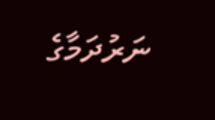ނަރުދަމާގެ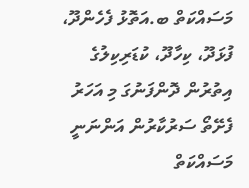މަސައްކަތް ބ.އަތޮޅު ފެހެންދޫ، ފުޅަދޫ، ކިހާދޫ، ކުޑަރިކިލުގެ އިތުރުން ދޮންފަނުގަ މި އަހަރު ފެށޭތޯ ސަރުކާރުން އަންނަނީ މަސައްކަތް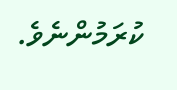ކުރަމުންނެވެ.